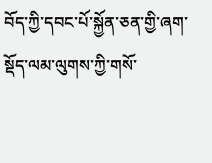བོད་ཀྱི་དབང་པོ་སྐྱོན་ཅན་གྱི་ཞག་སྡོད་ལམ་ལུགས་ཀྱི་གསོ་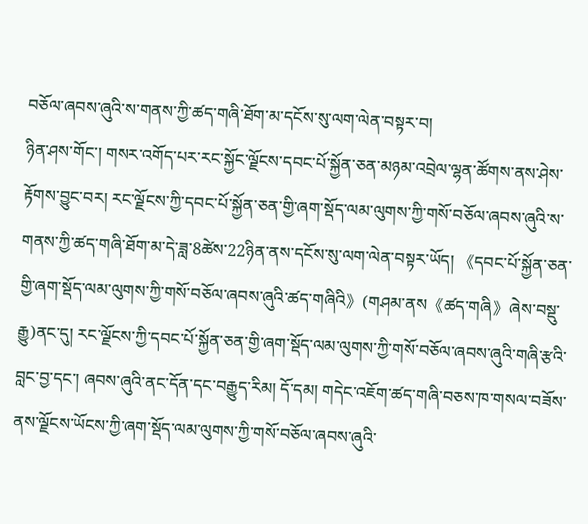བཅོལ་ཞབས་ཞུའི་ས་གནས་ཀྱི་ཚད་གཞི་ཐོག་མ་དངོས་སུ་ལག་ལེན་བསྟར་བ།
ཉིན་ཤས་གོང་། གསར་འགོད་པར་རང་སྐྱོང་ལྗོངས་དབང་པོ་སྐྱོན་ཅན་མཉམ་འབྲེལ་ལྷན་ཚོགས་ནས་ཤེས་རྟོགས་བྱུང་བར། རང་ལྗོངས་ཀྱི་དབང་པོ་སྐྱོན་ཅན་གྱི་ཞག་སྡོད་ལམ་ལུགས་ཀྱི་གསོ་བཅོལ་ཞབས་ཞུའི་ས་གནས་ཀྱི་ཚད་གཞི་ཐོག་མ་དེ་ཟླ་8ཚེས་22ཉིན་ནས་དངོས་སུ་ལག་ལེན་བསྟར་ཡོད། 《དབང་པོ་སྐྱོན་ཅན་གྱི་ཞག་སྡོད་ལམ་ལུགས་ཀྱི་གསོ་བཅོལ་ཞབས་ཞུའི་ཚད་གཞིའི》(གཤམ་ནས《ཚད་གཞི》ཞེས་བསྡུ་རྒྱུ)ནང་དུ། རང་ལྗོངས་ཀྱི་དབང་པོ་སྐྱོན་ཅན་གྱི་ཞག་སྡོད་ལམ་ལུགས་ཀྱི་གསོ་བཅོལ་ཞབས་ཞུའི་གཞི་རྩའི་བླང་བྱ་དང་། ཞབས་ཞུའི་ནང་དོན་དང་བརྒྱུད་རིམ། དོ་དམ། གདེང་འཇོག་ཚད་གཞི་བཅས་ཁ་གསལ་བཟོས་ནས་ལྗོངས་ཡོངས་ཀྱི་ཞག་སྡོད་ལམ་ལུགས་ཀྱི་གསོ་བཅོལ་ཞབས་ཞུའི་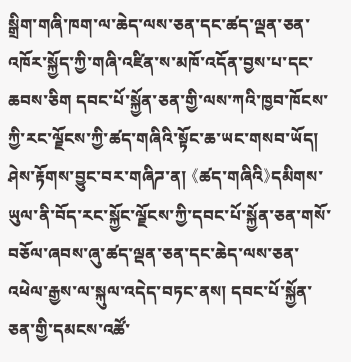སྒྲིག་གཞི་ཁག་ལ་ཆེད་ལས་ཅན་དང་ཚད་ལྡན་ཅན་འཁོར་སྐྱོད་ཀྱི་གཞི་འཛིན་ས་མཁོ་འདོན་བྱས་པ་དང་ཆབས་ཅིག དབང་པོ་སྐྱོན་ཅན་གྱི་ལས་ཀའི་ཁྱབ་ཁོངས་ཀྱི་རང་ལྗོངས་ཀྱི་ཚད་གཞིའི་སྟོང་ཆ་ཡང་གསབ་ཡོད།
ཤེས་རྟོགས་བྱུང་བར་གཞིཌ་ན། 《ཚད་གཞིའི》དམིགས་ཡུལ་ནི་བོད་རང་སྐྱོང་ལྗོངས་ཀྱི་དབང་པོ་སྐྱོན་ཅན་གསོ་བཅོལ་ཞབས་ཞུ་ཚད་ལྡན་ཅན་དང་ཆེད་ལས་ཅན་འཕེལ་རྒྱས་ལ་སྐུལ་འདེད་བཏང་ནས། དབང་པོ་སྐྱོན་ཅན་གྱི་དམངས་འཚོ་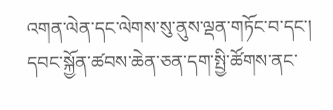འགན་ལེན་དང་ལེགས་སུ་ནུས་ལྡན་གཏོང་བ་དང་། དབང་སྐྱོན་ཚབས་ཆེན་ཅན་དག་སྤྱི་ཚོགས་ནང་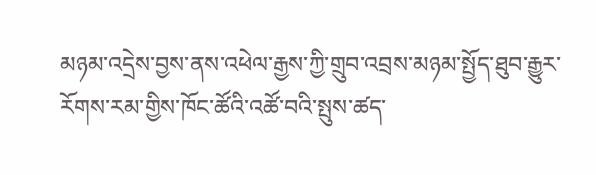མཉམ་འདྲེས་བྱས་ནས་འཕེལ་རྒྱས་ཀྱི་གྲུབ་འབྲས་མཉམ་སྤྱོད་ཐུབ་རྒྱུར་རོགས་རམ་གྱིས་ཁོང་ཚོའི་འཚོ་བའི་སྤུས་ཚད་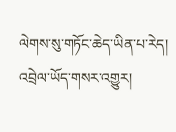ལེགས་སུ་གཏོང་ཆེད་ཡིན་པ་རེད།
འབྲེལ་ཡོད་གསར་འགྱུར།